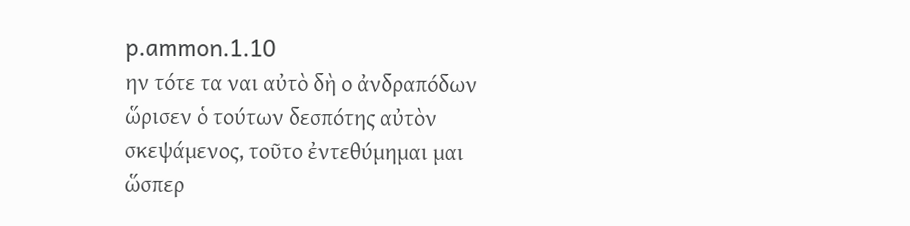p.ammon.1.10
ην τότε τα ναι αὐτὸ δὴ ο ἀνδραπόδων ὥρισεν ὁ τούτων δεσπότης αὐτὸν σκεψάμενος, τοῦτο ἐντεθύμημαι μαι ὥσπερ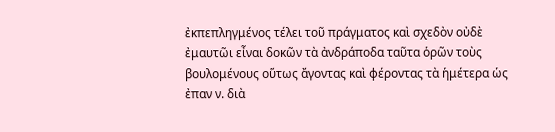ἐκπεπληγμένος τέλει τοῦ πράγματος καὶ σχεδὸν οὐδὲ ἐμαυτῶι εἶναι δοκῶν τὰ ἀνδράποδα ταῦτα ὁρῶν τοὺς βουλομένους οὕτως ἄγοντας καὶ φέροντας τὰ ἡμέτερα ὡς ἐπαν ν. διὰ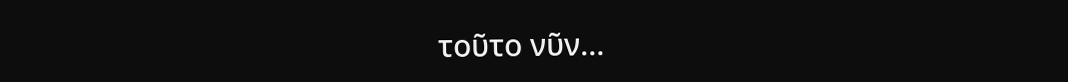τοῦτο νῦν…